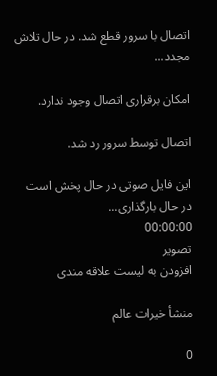اتصال با سرور قطع شد. در حال تلاش مجدد...

امکان برقراری اتصال وجود ندارد.

اتصال توسط سرور رد شد.

این فایل صوتی در حال پخش است
در حال بارگذاری...
00:00:00
تصویر
افزودن به لیست علاقه مندی

منشأ خیرات عالم

0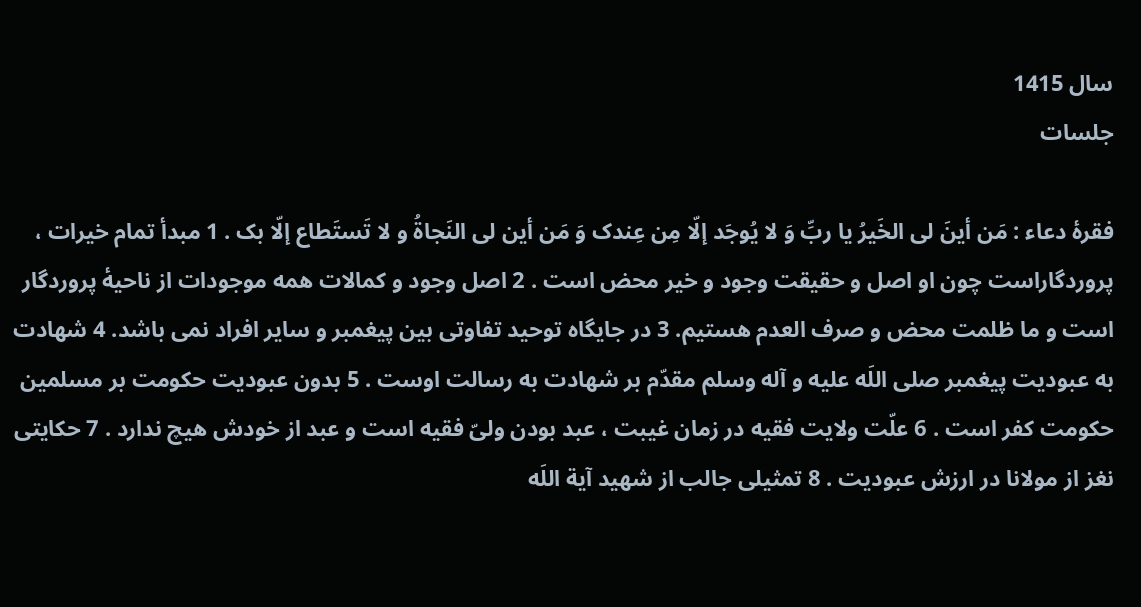سال 1415
جلسات

فقرۀ دعاء : مَن أینَ لی الخَیرُ یا ربِّ وَ لا یُوجَد إلّا مِن عِندک وَ مَن أین لی النَجاةُ و لا تَستَطاع إلّا بک . 1 مبدأ تمام خیرات ، پروردگاراست چون او اصل و حقیقت وجود و خیر محض است . 2 اصل وجود و کمالات همه موجودات از ناحیۀ پروردگار است و ما ظلمت محض و صرف العدم هستیم. 3 در جایگاه توحید تفاوتی بین پیغمبر و سایر افراد نمی باشد. 4 شهادت به عبودیت پیغمبر صلی اللَه علیه و آله وسلم مقدّم بر شهادت به رسالت اوست . 5 بدون عبودیت حکومت بر مسلمین حکومت کفر است . 6 علّت ولایت فقیه در زمان غیبت ، عبد بودن ولیّ فقیه است و عبد از خودش هیچ ندارد . 7 حکایتی نغز از مولانا در ارزش عبودیت . 8 تمثیلی جالب از شهید آیة اللَه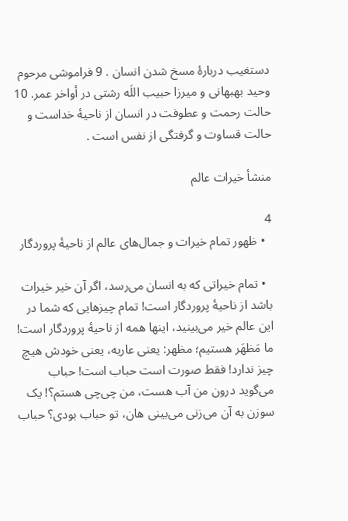دستغیب دربارۀ مسخ شدن انسان . 9 فراموشی مرحوم وحید بهبهانی و میرزا حبیب اللَه رشتی در أواخر عمر. 10 حالت رحمت و عطوفت در انسان از ناحیۀ خداست و حالت قساوت و گرفتگی از نفس است .

منشأ خیرات عالم

4
  • ظهور تمام خیرات و جمال‌های عالم از ناحیۀ پروردگار

  • تمام خیراتی که به انسان می‌رسد، اگر آن خیر خیرات باشد از ناحیۀ پروردگار است! تمام چیزهایی که شما در این عالم خیر می‌بینید، اینها همه از ناحیۀ پروردگار است! ما مَظهَر هستیم؛ مظهر: یعنی عاریه، یعنی خودش هیچ چیز ندارد! فقط صورت است حباب است! حباب می‌گوید درون من آب هست، من چی‌چی هستم؟! یک سوزن به آن می‌زنی می‌بینی هان، تو حباب بودی؟ حباب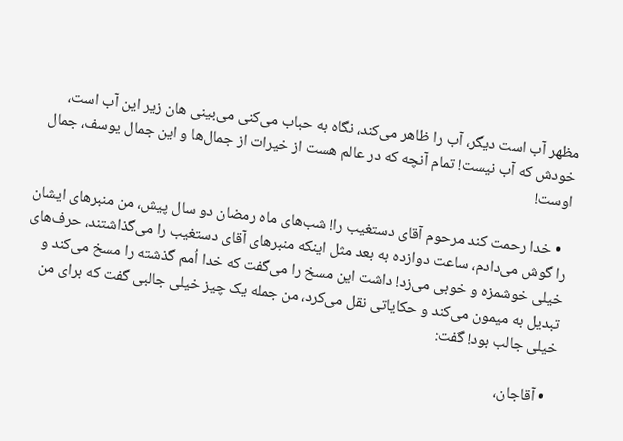مظهر آب است دیگر، آب را ظاهر می‌کند، نگاه به حباب می‌کنی می‌بینی هان زیر این آب است، خودش که آب نیست! تمام آنچه که در عالم هست از خیرات از جمال‌ها و این جمال یوسف، جمال اوست!

  • خدا رحمت کند مرحوم آقای دستغیب را! شب‌های ماه رمضان دو سال پیش، من منبرهای ایشان را گوش می‌دادم، ساعت دوازده به بعد مثل اینکه منبرهای آقای دستغیب را می‌گذاشتند، حرف‌های خیلی خوشمزه و خوبی می‌زد! داشت این مسخ را می‌گفت که خدا اُمم گذشته را مسخ می‌کند و تبدیل به میمون می‌کند و حکایاتی نقل می‌کرد، من جمله یک چیز خیلی جالبی گفت که برای من خیلی جالب بود! گفت:

  • آقاجان،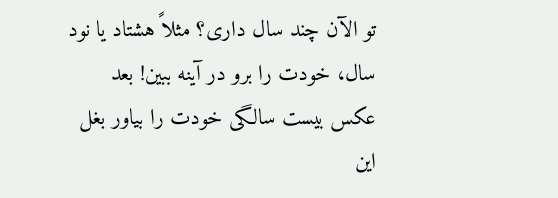تو الآن چند سال داری؟ مثلاً هشتاد یا نود سال، خودت را برو در آینه ببین! بعد عکس بیست سالگی خودت را بیاور بغل این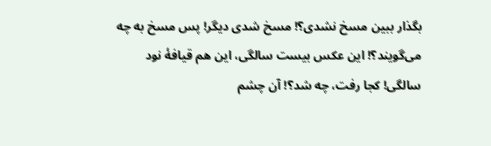بگذار ببین مسخ نشدی؟! مسخ شدی دیگر! پس مسخ به چه می‌گویند؟! این عکس بیست سالگی، این هم قیافۀ نود سالگی! کجا رفت، چه شد؟! آن چشم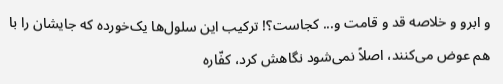و ابرو و خلاصه قد و قامت و... کجاست؟! ترکیب این سلول‌ها یک‌خورده که جایشان را با هم عوض می‌کنند، اصلاً نمی‌شود نگاهش کرد، کفّاره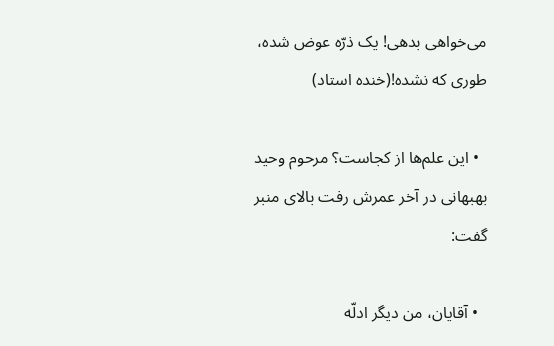می‌خواهی بدهی! یک ذرّه عوض شده، طوری که نشده!(خنده استاد)

  • این علم‌ها از کجاست؟ مرحوم وحید بهبهانی در آخر عمرش رفت بالای منبر گفت:

  • آقایان، من دیگر ادلّه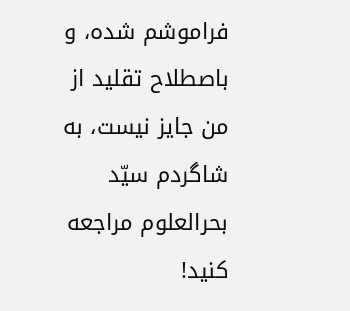فراموشم شده، و باصطلاح تقلید از من جایز نیست، به شاگردم سیّد بحرالعلوم مراجعه کنید!